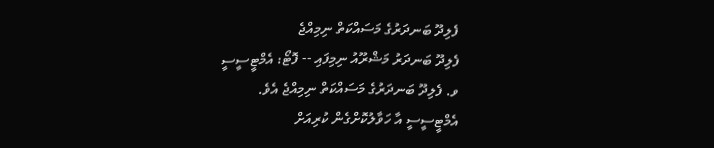ފެލިދޫ ބަނދަރުގެ މަސައްކަތް ނިމިއްޖެ
ފެލިދޫ ބަނދަރު މަޝްރޫއު ނިމިފައި -- ފޮޓޯ: އެމްޓީސީސީ
ވ. ފެލިދޫ ބަނދަރުގެ މަސައްކަތް ނިމިއްޖެ އެވެ.
އެމްޓީސީސީ އާ ހަވާލުކޮށްގެން ކުރިއަށް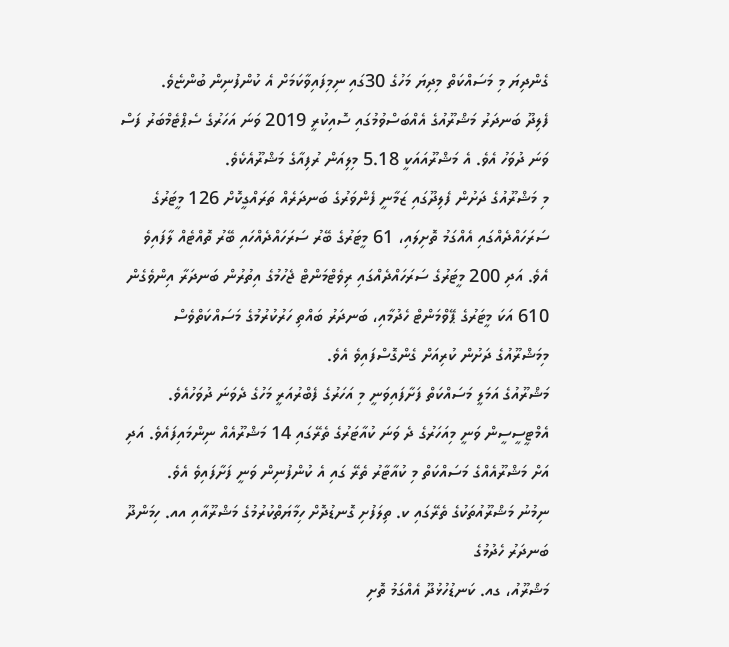ގެންދިޔަ މި މަސައްކަތް މިދިޔަ މަހުގެ 30ގައި ނިމިފައިވާކަމަށް އެ ކުންފުނިން ބުންޏެވެ.
ފެލިދޫ ބަނދަރު މަޝްރޫއުގެ އެއްބަސްވުމުގައި ސޮއިކުރީ 2019 ވަނަ އަހަރުގެ ސެޕްޓެމްބަރު ފަސް ވަނަ ދުވަހު އެވެ. އެ މަޝްރޫއައަކީ 5.18 މިލިއަން ރުފިއާގެ މަޝްރޫއެކެވެ.
މި މަޝްރޫއުގެ ދަށުން ފެލިދޫގައި ޒަމާނީ ފެންވަރުގެ ބަނދަރެއް ތަރައްގީކޮށް 126 މީޓަރުގެ ސަރަހައްދެއްގައި އެއްގަމު ތޮށިލައި، 61 މީޓަރުގެ ބޭރު ސަރަހައްދެއްހައި ބޭރު ތޮއްޓެއް ލާފައިވެ އެވެ. އަދި 200 މީޓަރުގެ ސަރަހައްދެއްގައި ރިވެޓްމަންޓް ޖެހުމުގެ އިތުރުން ބަނދަރާ އިންވެގެން 610 އަކަ މީޓަރުގެ ޕޭވްމަންޓް ހެދުމާއި، ބަނދަރު ބައްތި ހަރުކުރުމުގެ މަސައްކަތްވެސް މިމަޝްރޫއުގެ ދަށުން ކުރިއަށް ގެންގޮސްފައިވެ އެވެ.
މަޝްރޫއުގެ އަމަލީ މަސައްކަތް ފަށާފައިވަނީ މި އަހަރުގެ ފެބްރުއަރީ މަހުގެ ދެވަނަ ދުވަހުއެވެ.
އެމްޓީސީސީން ވަނީ މިއަހަރުގެ ދެ ވަނަ ކުއާޓަރުގެ ތެރޭގައި 14 މަޝްރޫއެއް ނިންމައިފައެވެ. އަދި އަށް މަޝްރޫއެއްގެ މަސައްކަތް މި ކުއާޓާރު ތެރޭ ގައި އެ ކުންފުނިން ވަނީ ފަށާފައިވެ އެވެ.
ނިމުނު މަޝްރޫއުތަކުގެ ތެރޭގައި ކ. ތިލަފުށި ގޮނޑުދޮށް ހިމާޔަތްކުރުމުގެ މަޝްރޫއާއި އއ. ހިމަންދޫ ބަނދަރު ހެދުމުގެ
މަޝްރޫއު، ގއ. ކަނޑުހުޅުދޫ އެއްގަމު ތޮށި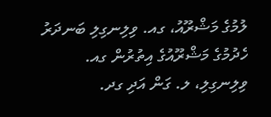ލުމުގެ މަޝްރޫއު، ގއ. ވިލިނގިލި ބަނދަރު ހެދުމުގެ މަޝްރޫއުގެ އިތުރުން ގއ. ވިލިނގިލި، ލ. ގަން އަދި ގދ.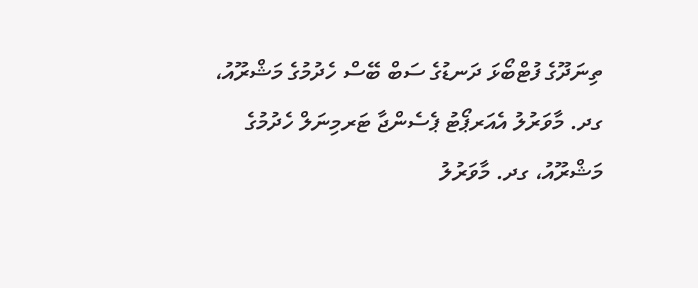ތިނަދޫގެ ފުޓްބޯޅަ ދަނޑުގެ ސަބް ބޭސް ހެދުމުގެ މަޝްރޫއު، ގދ. މާވަރުލު އެއަރޕޯޓު ޕެސެންޖާ ޓަރމިނަލް ހެދުމުގެ މަޝްރޫއު، ގދ. މާވަރުލު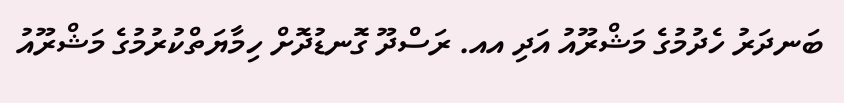ބަނދަރު ހެދުމުގެ މަޝްރޫއު އަދި އއ. ރަސްދޫ ގޮނޑުދޮށް ހިމާޔަތްކުރުމުގެ މަޝްރޫއު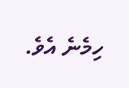ހިމެނެ އެވެ.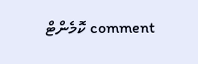comment ކޮމެންޓް